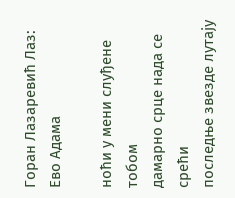Горан Лазаревић Лаз: Ево Адама

ноћи у мени слуђене тобом
дамарно срце нада се срећи
последње звезде лутају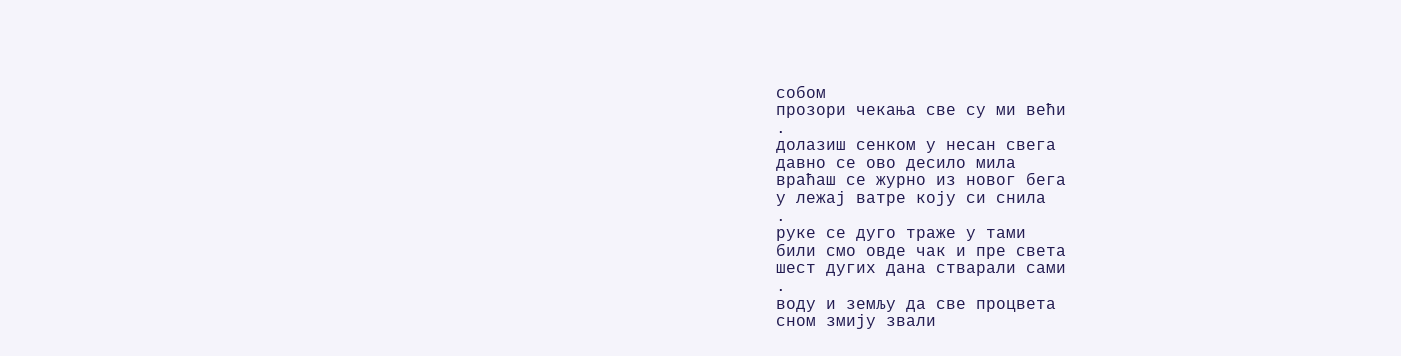собом
прозори чекања све су ми већи
.
долазиш сенком у несан свега
давно се ово десило мила
враћаш се журно из новог бега
у лежај ватре коју си снила
.
руке се дуго траже у тами
били смо овде чак и пре света
шест дугих дана стварали сами
.
воду и земљу да све процвета
сном змију звали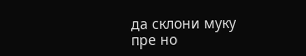да склони муку
пре но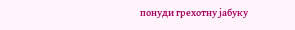понуди грехотну јабуку